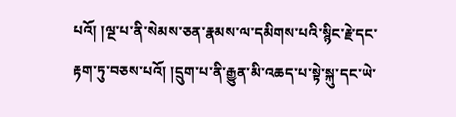པའོ། །ལྔ་པ་ནི་སེམས་ཅན་རྣམས་ལ་དམིགས་པའི་སྙིང་རྗེ་དང་རྟག་ཏུ་བཅས་པའོ། །དྲུག་པ་ནི་རྒྱུན་མི་འཆད་པ་སྟེ་སྐུ་དང་ཡེ་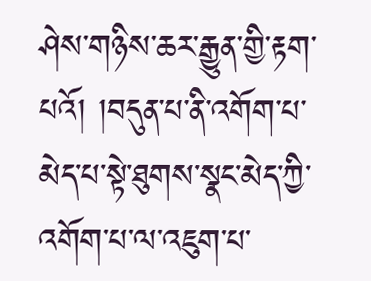ཤེས་གཉིས་ཆར་རྒྱུན་གྱི་རྟག་པའོ། །བདུན་པ་ནི་འགོག་པ་མེད་པ་སྟེ་ཐུགས་སྣང་མེད་ཀྱི་འགོག་པ་ལ་འཇུག་པ་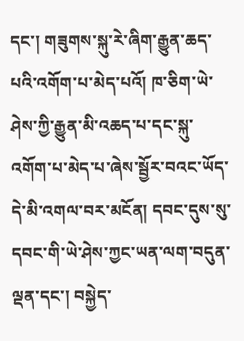དང་། གཟུགས་སྐུ་རེ་ཞིག་རྒྱུན་ཆད་པའི་འགོག་པ་མེད་པའོ། ཁ་ཅིག་ཡེ་ཤེས་ཀྱི་རྒྱུན་མི་འཆད་པ་དང་སྐུ་འགོག་པ་མེད་པ་ཞེས་སྦྱོར་བའང་ཡོད་དེ་མི་འགལ་བར་མངོན། དབང་དུས་སུ་དབང་གི་ཡེ་ཤེས་ཀྱང་ཡན་ལག་བདུན་ལྡན་དང་། བསྐྱེད་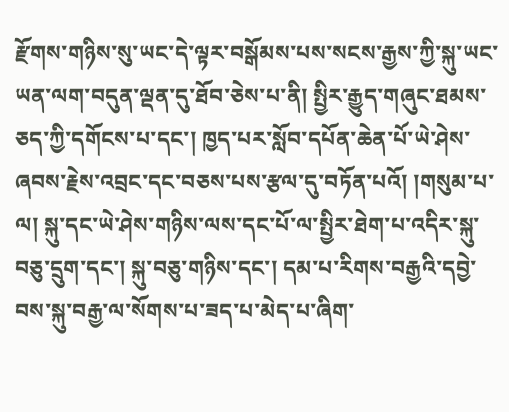རྫོགས་གཉིས་སུ་ཡང་དེ་ལྟར་བསྒོམས་པས་སངས་རྒྱས་ཀྱི་སྐུ་ཡང་ཡན་ལག་བདུན་ལྡན་དུ་ཐོབ་ཅེས་པ་ནི། སྤྱིར་རྒྱུད་གཞུང་ཐམས་ཅད་ཀྱི་དགོངས་པ་དང་། ཁྱད་པར་སློབ་དཔོན་ཆེན་པོ་ཡེ་ཤེས་ཞབས་རྗེས་འབྲང་དང་བཅས་པས་རྩལ་དུ་བཏོན་པའོ། །གསུམ་པ་ལ། སྐུ་དང་ཡེ་ཤེས་གཉིས་ལས་དང་པོ་ལ་སྤྱིར་ཐེག་པ་འདིར་སྐུ་བཅུ་དྲུག་དང་། སྐུ་བཅུ་གཉིས་དང་། དམ་པ་རིགས་བརྒྱའི་དབྱེ་བས་སྐུ་བརྒྱ་ལ་སོགས་པ་ཟད་པ་མེད་པ་ཞིག་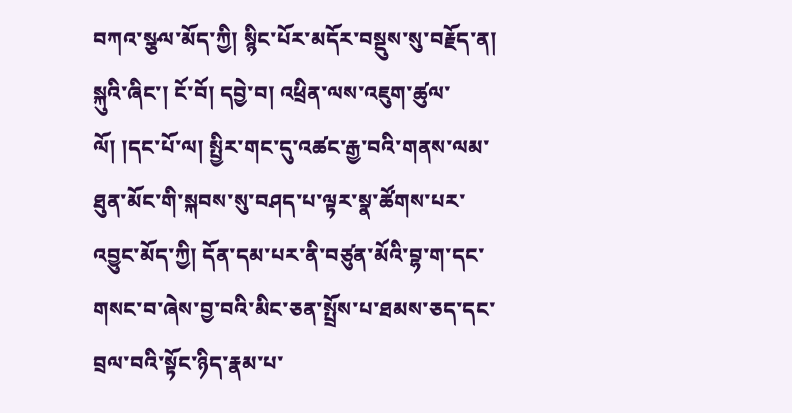བཀའ་སྩལ་མོད་ཀྱི། སྙིང་པོར་མདོར་བསྡུས་སུ་བརྗོད་ན། སྐུའི་ཞིང་། ངོ་བོ། དབྱེ་བ། འཕྲིན་ལས་འཇུག་ཚུལ་ལོ། །དང་པོ་ལ། སྤྱིར་གང་དུ་འཚང་རྒྱ་བའི་གནས་ལམ་ཐུན་མོང་གི་སྐབས་སུ་བཤད་པ་ལྟར་སྣ་ཚོགས་པར་འབྱུང་མོད་ཀྱི། དོན་དམ་པར་ནི་བཙུན་མོའི་བྷ་ག་དང་གསང་བ་ཞེས་བྱ་བའི་མིང་ཅན་སྤྲོས་པ་ཐམས་ཅད་དང་བྲལ་བའི་སྟོང་ཉིད་རྣམ་པ་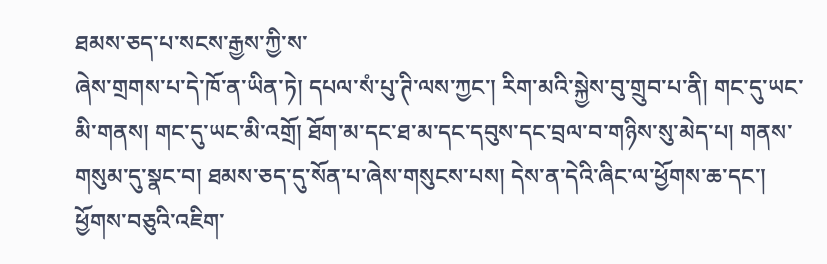ཐམས་ཅད་པ་སངས་རྒྱས་ཀྱི་ས་
ཞེས་གྲགས་པ་དེ་ཁོ་ན་ཡིན་ཏེ། དཔལ་སཾ་པུ་ཊི་ལས་ཀྱང་། རིག་མའི་སྐྱེས་བུ་གྲུབ་པ་ནི། གང་དུ་ཡང་མི་གནས། གང་དུ་ཡང་མི་འགྲོ། ཐོག་མ་དང་ཐ་མ་དང་དབུས་དང་བྲལ་བ་གཉིས་སུ་མེད་པ། གནས་གསུམ་དུ་སྣང་བ། ཐམས་ཅད་དུ་སོན་པ་ཞེས་གསུངས་པས། དེས་ན་དེའི་ཞིང་ལ་ཕྱོགས་ཆ་དང་། ཕྱོགས་བཅུའི་འཇིག་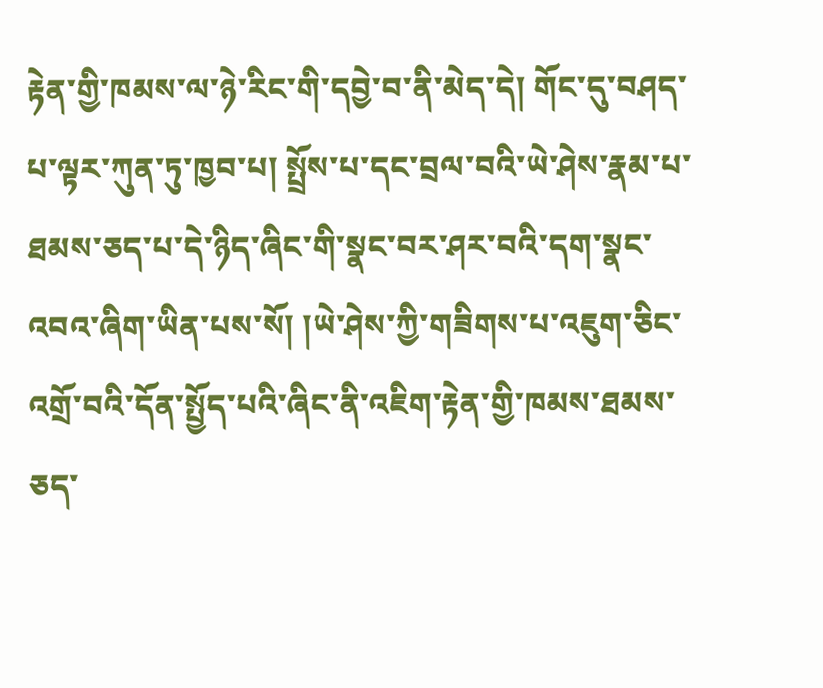རྟེན་གྱི་ཁམས་ལ་ཉེ་རིང་གི་དབྱེ་བ་ནི་མེད་དེ། གོང་དུ་བཤད་པ་ལྟར་ཀུན་ཏུ་ཁྱབ་པ། སྤྲོས་པ་དང་བྲལ་བའི་ཡེ་ཤེས་རྣམ་པ་ཐམས་ཅད་པ་དེ་ཉིད་ཞིང་གི་སྣང་བར་ཤར་བའི་དག་སྣང་འབའ་ཞིག་ཡིན་པས་སོ། །ཡེ་ཤེས་ཀྱི་གཟིགས་པ་འཇུག་ཅིང་འགྲོ་བའི་དོན་སྤྱོད་པའི་ཞིང་ནི་འཇིག་རྟེན་གྱི་ཁམས་ཐམས་ཅད་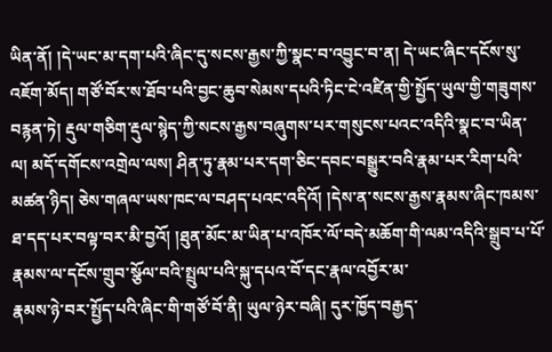ཡིན་ནོ། །དེ་ཡང་མ་དག་པའི་ཞིང་དུ་སངས་རྒྱས་ཀྱི་སྣང་བ་འབྱུང་བ་ན། དེ་ཡང་ཞིང་དངོས་སུ་འཇོག་མོད། གཙོ་བོར་ས་ཐོབ་པའི་བྱང་ཆུབ་སེམས་དཔའི་ཏིང་ངེ་འཛིན་གྱི་སྤྱོད་ཡུལ་གྱི་གཟུགས་བརྙན་ཏེ། རྡུལ་གཅིག་རྡུལ་སྙེད་ཀྱི་སངས་རྒྱས་བཞུགས་པར་གསུངས་པའང་འདིའི་སྣང་བ་ཡིན་ལ། མདོ་དགོངས་འགྲེལ་ལས། ཤིན་ཏུ་རྣམ་པར་དག་ཅིང་དབང་བསྒྱུར་བའི་རྣམ་པར་རིག་པའི་མཚན་ཉིད། ཅེས་གཞལ་ཡས་ཁང་ལ་བཤད་པའང་འདིའོ། །དེས་ན་སངས་རྒྱས་རྣམས་ཞིང་ཁམས་ཐ་དད་པར་བལྟ་བར་མི་བྱའོ། །ཐུན་མོང་མ་ཡིན་པ་འཁོར་ལོ་བདེ་མཆོག་གི་ལམ་འདིའི་སྒྲུབ་པ་པོ་རྣམས་ལ་དངོས་གྲུབ་སྩོལ་བའི་སྤྲུལ་པའི་སྐུ་དཔའ་བོ་དང་རྣལ་འབྱོར་མ་
རྣམས་ཉེ་བར་སྤྱོད་པའི་ཞིང་གི་གཙོ་བོ་ནི། ཡུལ་ཉེར་བཞི། དུར་ཁྱོད་བརྒྱད་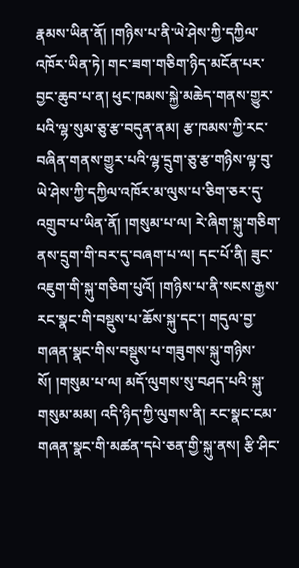རྣམས་ཡིན་ནོ། །གཉིས་པ་ནི་ཡེ་ཤེས་ཀྱི་དཀྱིལ་འཁོར་ཡིན་ཏེ། གང་ཟག་གཅིག་ཉིད་མངོན་པར་བྱང་ཆུབ་པ་ན། ཕུང་ཁམས་སྐྱེ་མཆེད་གནས་གྱུར་པའི་ལྷ་སུམ་ཅུ་རྩ་བདུན་ནམ། རྩ་ཁམས་ཀྱི་རང་བཞིན་གནས་གྱུར་པའི་ལྷ་དྲུག་ཅུ་རྩ་གཉིས་ལྟ་བུ་ཡེ་ཤེས་ཀྱི་དཀྱིལ་འཁོར་མ་ལུས་པ་ཅིག་ཅར་དུ་འགྲུབ་པ་ཡིན་ནོ། །གསུམ་པ་ལ། རེ་ཞིག་སྐུ་གཅིག་ནས་དྲུག་གི་བར་དུ་བཞག་པ་ལ། དང་པོ་ནི། ཟུང་འཇུག་གི་སྐུ་གཅིག་པུའོ། །གཉིས་པ་ནི་སངས་རྒྱས་རང་སྣང་གི་བསྡུས་པ་ཆོས་སྐུ་དང་། གདུལ་བྱ་གཞན་སྣང་གིས་བསྡུས་པ་གཟུགས་སྐུ་གཉིས་སོ། །གསུམ་པ་ལ། མདོ་ལུགས་སུ་བཤད་པའི་སྐུ་གསུམ་མམ། འདི་ཉིད་ཀྱི་ལུགས་ནི། རང་སྣང་ངམ་གཞན་སྣང་གི་མཚན་དཔེ་ཅན་གྱི་སྐུ་ནས། རྩི་ཤིང་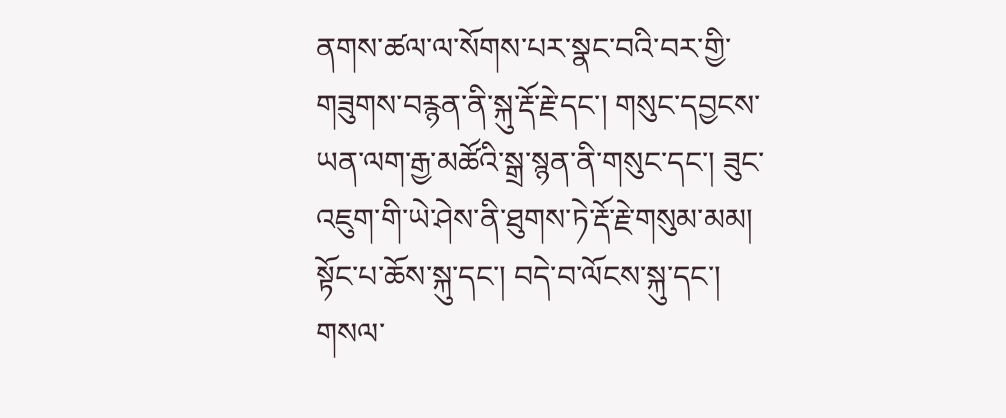ནགས་ཚལ་ལ་སོགས་པར་སྣང་བའི་བར་གྱི་གཟུགས་བརྙན་ནི་སྐུ་རྡོ་རྗེ་དང་། གསུང་དབྱངས་ཡན་ལག་རྒྱ་མཚོའི་སྒྲ་སྙན་ནི་གསུང་དང་། ཟུང་འཇུག་གི་ཡེ་ཤེས་ནི་ཐུགས་ཏེ་རྡོ་རྗེ་གསུམ་མམ། སྟོང་པ་ཆོས་སྐུ་དང་། བདེ་བ་ལོངས་སྐུ་དང་། གསལ་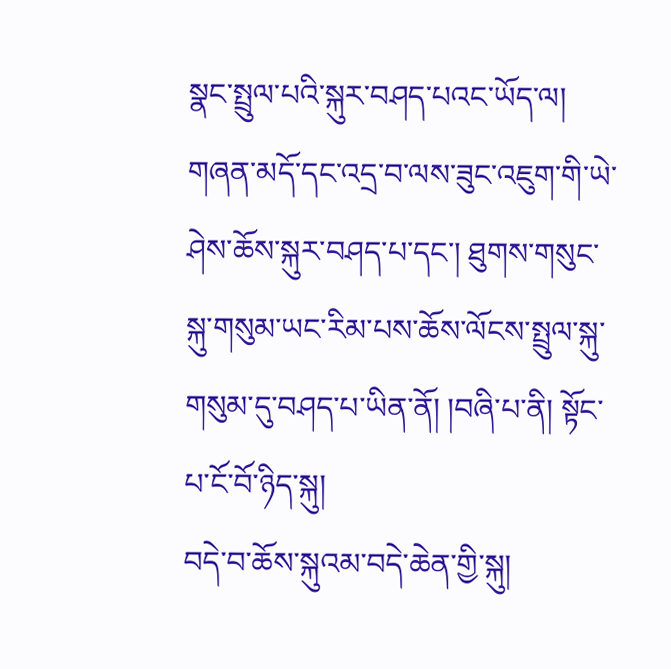སྣང་སྤྲུལ་པའི་སྐུར་བཤད་པའང་ཡོད་ལ། གཞན་མདོ་དང་འདྲ་བ་ལས་ཟུང་འཇུག་གི་ཡེ་ཤེས་ཆོས་སྐུར་བཤད་པ་དང་། ཐུགས་གསུང་སྐུ་གསུམ་ཡང་རིམ་པས་ཆོས་ལོངས་སྤྲུལ་སྐུ་གསུམ་དུ་བཤད་པ་ཡིན་ནོ། །བཞི་པ་ནི། སྟོང་པ་ངོ་བོ་ཉིད་སྐུ།
བདེ་བ་ཆོས་སྐུའམ་བདེ་ཆེན་གྱི་སྐུ།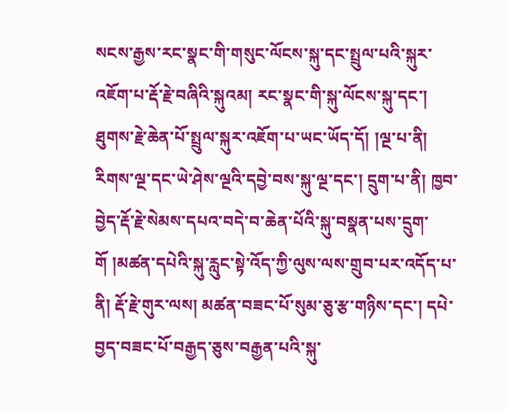སངས་རྒྱས་རང་སྣང་གི་གསུང་ལོངས་སྐུ་དང་སྤྲུལ་པའི་སྐུར་འཇོག་པ་རྡོ་རྗེ་བཞིའི་སྐུའམ། རང་སྣང་གི་སྐུ་ལོངས་སྐུ་དང་། ཐུགས་རྗེ་ཆེན་པོ་སྤྲུལ་སྐུར་འཇོག་པ་ཡང་ཡོད་དོ། །ལྔ་པ་ནི། རིགས་ལྔ་དང་ཡེ་ཤེས་ལྔའི་དབྱེ་བས་སྐུ་ལྔ་དང་། དྲུག་པ་ནི། ཁྱབ་བྱེད་རྡོ་རྗེ་སེམས་དཔའ་བདེ་བ་ཆེན་པོའི་སྐུ་བསྣན་པས་དྲུག་གོ །མཚན་དཔེའི་སྐུ་རླུང་སྟེ་འོད་ཀྱི་ལུས་ལས་གྲུབ་པར་འདོད་པ་ནི། རྡོ་རྗེ་གུར་ལས། མཚན་བཟང་པོ་སུམ་ཅུ་རྩ་གཉིས་དང་། དཔེ་བྱད་བཟང་པོ་བརྒྱད་ཅུས་བརྒྱན་པའི་སྐུ་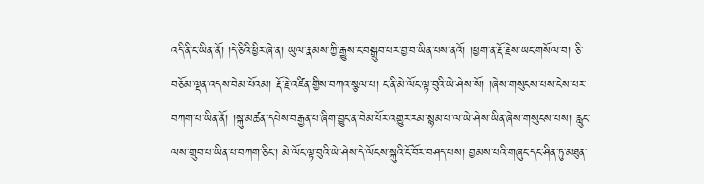འདི་ནི་ང་ཡིན་ནོ། །དེ་ཅིའི་ཕྱིར་ཞེ་ན། ཡུལ་རྣམས་ཀྱི་རྒྱུས་ང་བསྒྲུབ་པར་བྱ་བ་ཡིན་པས་ནའོ། །ཕྱག་ན་རྡོ་རྗེས་ཡང་གསོལ་བ། ཅི་བཅོམ་ལྡན་འདས་བེམ་པོའམ། རྡོ་རྗེ་འཛིན་གྱིས་བཀའ་སྩལ་པ། ང་ནི་མེ་ལོང་ལྟ་བུའི་ཡེ་ཤེས་སོ། །ཞེས་གསུངས་པས་ངེས་པར་བཀག་པ་ཡིན་ནོ། །སྐུ་མཚན་དཔེས་བརྒྱན་པ་ཞིག་བྱུང་ན་བེམ་པོར་འགྱུར་རམ་སྙམ་པ་ལ་ཡེ་ཤེས་ཡིན་ཞེས་གསུངས་པས། རླུང་ལས་གྲུབ་པ་ཡིན་པ་བཀག་ཅིང་། མེ་ལོང་ལྟ་བུའི་ཡེ་ཤེས་དེ་ལོངས་སྐུའི་ངོ་བོར་བཤད་པས། བྱམས་པའི་གཞུང་དང་ཤིན་ཏུ་མཐུན་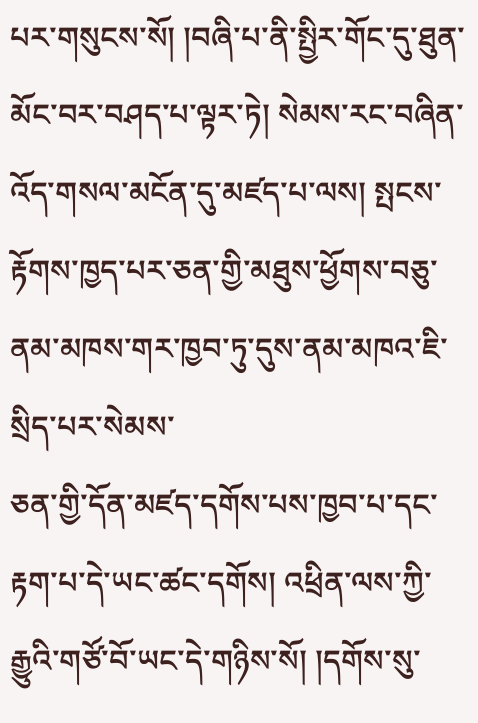པར་གསུངས་སོ། །བཞི་པ་ནི་སྤྱིར་གོང་དུ་ཐུན་མོང་བར་བཤད་པ་ལྟར་ཏེ། སེམས་རང་བཞིན་འོད་གསལ་མངོན་དུ་མཛད་པ་ལས། སྤངས་རྟོགས་ཁྱད་པར་ཅན་གྱི་མཐུས་ཕྱོགས་བཅུ་ནམ་མཁས་གར་ཁྱབ་ཏུ་དུས་ནམ་མཁའ་ཇི་སྲིད་པར་སེམས་
ཅན་གྱི་དོན་མཛད་དགོས་པས་ཁྱབ་པ་དང་རྟག་པ་དེ་ཡང་ཚང་དགོས། འཕྲིན་ལས་ཀྱི་རྒྱུའི་གཙོ་བོ་ཡང་དེ་གཉིས་སོ། །དགོས་སུ་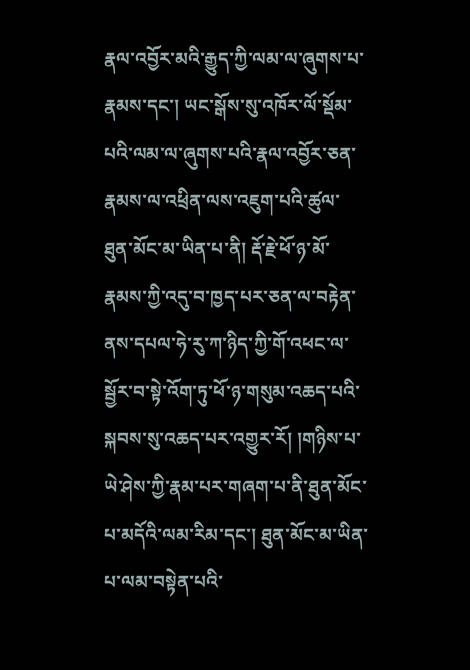རྣལ་འབྱོར་མའི་རྒྱུད་ཀྱི་ལམ་ལ་ཞུགས་པ་རྣམས་དང་། ཡང་སྒོས་སུ་འཁོར་ལོ་སྡོམ་པའི་ལམ་ལ་ཞུགས་པའི་རྣལ་འབྱོར་ཅན་རྣམས་ལ་འཕྲིན་ལས་འཇུག་པའི་ཚུལ་ཐུན་མོང་མ་ཡིན་པ་ནི། རྡོ་རྗེ་ཕོ་ཉ་མོ་རྣམས་ཀྱི་འདུ་བ་ཁྱད་པར་ཅན་ལ་བརྟེན་ནས་དཔལ་ཧེ་རུ་ཀ་ཉིད་ཀྱི་གོ་འཕང་ལ་སྦྱོར་བ་སྟེ་འོག་ཏུ་ཕོ་ཉ་གསུམ་འཆད་པའི་སྐབས་སུ་འཆད་པར་འགྱུར་རོ། །གཉིས་པ་ཡེ་ཤེས་ཀྱི་རྣམ་པར་གཞག་པ་ནི་ཐུན་མོང་པ་མདོའི་ལམ་རིམ་དང་། ཐུན་མོང་མ་ཡིན་པ་ལམ་བསྟེན་པའི་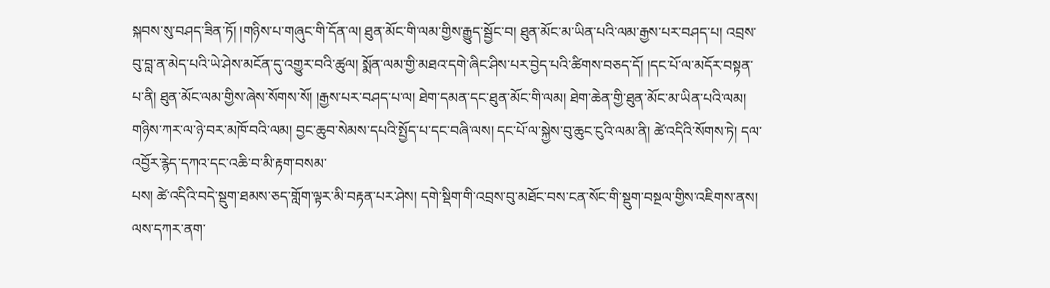སྐབས་སུ་བཤད་ཟིན་ཏོ། །གཉིས་པ་གཞུང་གི་དོན་ལ། ཐུན་མོང་གི་ལམ་གྱིས་རྒྱུད་སྦྱོང་བ། ཐུན་མོང་མ་ཡིན་པའི་ལམ་རྒྱས་པར་བཤད་པ། འབྲས་བུ་བླ་ན་མེད་པའི་ཡེ་ཤེས་མངོན་དུ་འགྱུར་བའི་ཚུལ། སྨོན་ལམ་གྱི་མཐའ་དགེ་ཞིང་ཤིས་པར་བྱེད་པའི་ཚིགས་བཅད་དོ། །དང་པོ་ལ་མདོར་བསྟན་པ་ནི། ཐུན་མོང་ལམ་གྱིས་ཞེས་སོགས་སོ། །རྒྱས་པར་བཤད་པ་ལ། ཐེག་དམན་དང་ཐུན་མོང་གི་ལམ། ཐེག་ཆེན་གྱི་ཐུན་མོང་མ་ཡིན་པའི་ལམ། གཉིས་ཀར་ལ་ཉེ་བར་མཁོ་བའི་ལམ། བྱང་ཆུབ་སེམས་དཔའི་སྤྱོད་པ་དང་བཞི་ལས། དང་པོ་ལ་སྐྱེས་བུ་ཆུང་ངུའི་ལམ་ནི། ཚེ་འདིའི་སོགས་ཏེ། དལ་འབྱོར་རྙེད་དཀའ་དང་འཆི་བ་མི་རྟག་བསམ་
པས། ཚེ་འདིའི་བདེ་སྡུག་ཐམས་ཅད་གློག་ལྟར་མི་བརྟན་པར་ཤེས། དགེ་སྡིག་གི་འབྲས་བུ་མཐོང་བས་ངན་སོང་གི་སྡུག་བསྔལ་གྱིས་འཇིགས་ནས། ལས་དཀར་ནག་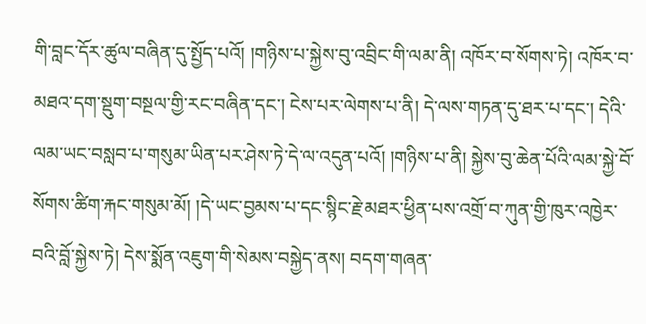གི་བླང་དོར་ཚུལ་བཞིན་དུ་སྤྱོད་པའོ། །གཉིས་པ་སྐྱེས་བུ་འབྲིང་གི་ལམ་ནི། འཁོར་བ་སོགས་ཏེ། འཁོར་བ་མཐའ་དག་སྡུག་བསྔལ་གྱི་རང་བཞིན་དང་། ངེས་པར་ལེགས་པ་ནི། དེ་ལས་གཏན་དུ་ཐར་པ་དང་། དེའི་ལམ་ཡང་བསླབ་པ་གསུམ་ཡིན་པར་ཤེས་ཏེ་དེ་ལ་འདུན་པའོ། །གཉིས་པ་ནི། སྐྱེས་བུ་ཆེན་པོའི་ལམ་སྐྱེ་བོ་སོགས་ཚིག་རྐང་གསུམ་མོ། །དེ་ཡང་བྱམས་པ་དང་སྙིང་རྗེ་མཐར་ཕྱིན་པས་འགྲོ་བ་ཀུན་གྱི་ཁུར་འཁྱེར་བའི་བློ་སྐྱེས་ཏེ། དེས་སྨོན་འཇུག་གི་སེམས་བསྐྱེད་ནས། བདག་གཞན་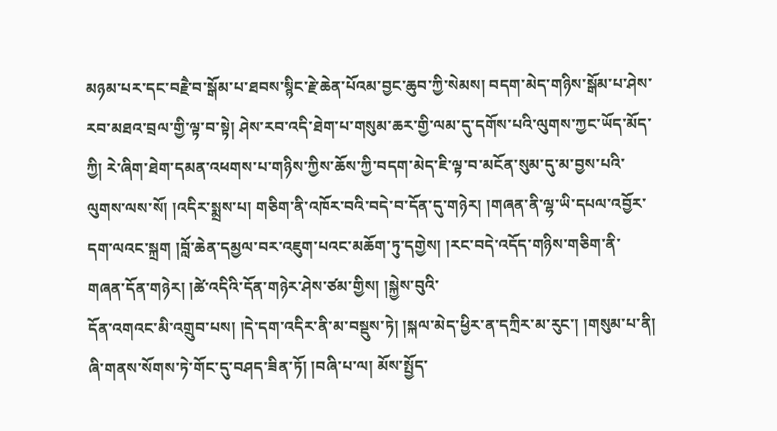མཉམ་པར་དང་བརྗཻ་བ་སྒོམ་པ་ཐབས་སྙིང་རྗེ་ཆེན་པོའམ་བྱང་ཆུབ་ཀྱི་སེམས། བདག་མེད་གཉིས་སྒོམ་པ་ཤེས་རབ་མཐའ་བྲལ་གྱི་ལྟ་བ་སྟེ། ཤེས་རབ་འདི་ཐེག་པ་གསུམ་ཆར་གྱི་ལམ་དུ་དགོས་པའི་ལུགས་ཀྱང་ཡོད་མོད་ཀྱི། རེ་ཞིག་ཐེག་དམན་འཕགས་པ་གཉིས་ཀྱིས་ཆོས་ཀྱི་བདག་མེད་ཇི་ལྟ་བ་མངོན་སུམ་དུ་མ་བྱས་པའི་ལུགས་ལས་སོ། །འདིར་སྨྲས་པ། གཅིག་ནི་འཁོར་བའི་བདེ་བ་དོན་དུ་གཉེར། །གཞན་ནི་ལྷ་ཡི་དཔལ་འབྱོར་དག་ལའང་སྐྲག །བློ་ཆེན་དམྱལ་བར་འཇུག་པའང་མཆོག་ཏུ་དགྱེས། །རང་བདེ་འདོད་གཉིས་གཅིག་ནི་གཞན་དོན་གཉེར། །ཚེ་འདིའི་དོན་གཉེར་ཤེས་ཙམ་གྱིས། །སྐྱེས་བུའི་
དོན་འགའང་མི་འགྲུབ་པས། །དེ་དག་འདིར་ནི་མ་བསྡུས་ཏེ། །སྐལ་མེད་ཕྱིར་ན་དཀྲིར་མ་རུང་། །གསུམ་པ་ནི། ཞི་གནས་སོགས་ཏེ་གོང་དུ་བཤད་ཟིན་ཏོ། །བཞི་པ་ལ། མོས་སྤྱོད་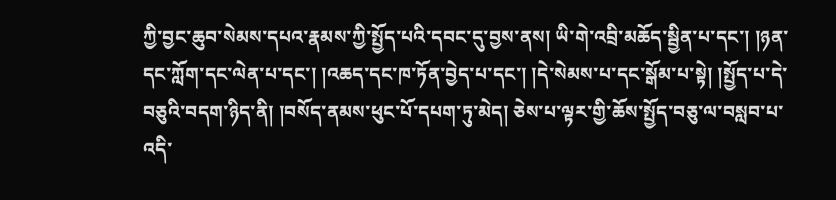ཀྱི་བྱང་ཆུབ་སེམས་དཔའ་རྣམས་ཀྱི་སྤྱོད་པའི་དབང་དུ་བྱས་ནས། ཡི་གེ་འབྲི་མཆོད་སྦྱིན་པ་དང་། །ཉན་དང་ཀློག་དང་ལེན་པ་དང་། །འཆད་དང་ཁ་ཏོན་བྱེད་པ་དང་། །དེ་སེམས་པ་དང་སྒོམ་པ་སྟེ། །སྤྱོད་པ་དེ་བཅུའི་བདག་ཉིད་ནི། །བསོད་ནམས་ཕུང་པོ་དཔག་ཏུ་མེད། ཅེས་པ་ལྟར་གྱི་ཆོས་སྤྱོད་བཅུ་ལ་བསླབ་པ་འདི་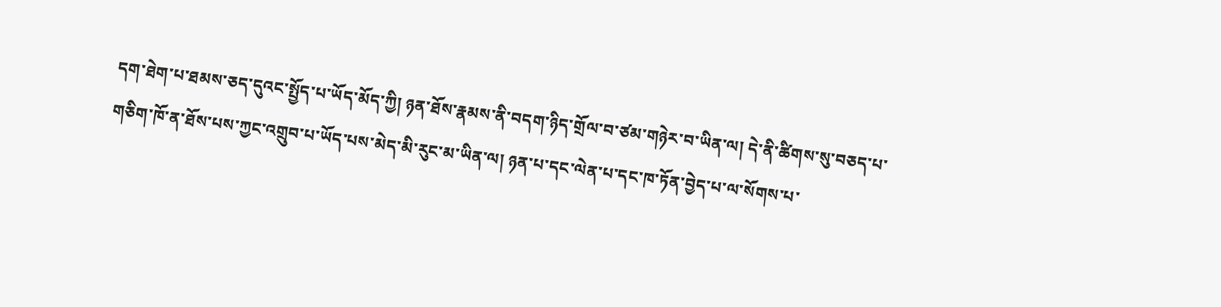དག་ཐེག་པ་ཐམས་ཅད་དུའང་སྤྱོད་པ་ཡོད་མོད་ཀྱི། ཉན་ཐོས་རྣམས་ནི་བདག་ཉིད་གྲོལ་བ་ཙམ་གཉེར་བ་ཡིན་ལ། དེ་ནི་ཚིགས་སུ་བཅད་པ་གཅིག་ཁོ་ན་ཐོས་པས་ཀྱང་འགྲུབ་པ་ཡོད་པས་མེད་མི་རུང་མ་ཡིན་ལ། ཉན་པ་དང་ལེན་པ་དང་ཁ་ཏོན་བྱེད་པ་ལ་སོགས་པ་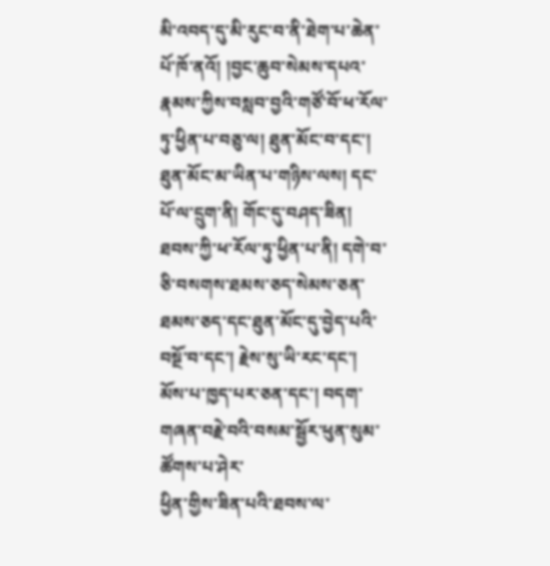མི་འབད་དུ་མི་རུང་བ་ནི་ཐེག་པ་ཆེན་པོ་ཁོ་ནའོ། །བྱང་ཆུབ་སེམས་དཔའ་རྣམས་ཀྱིས་བསླབ་བྱའི་གཙོ་བོ་ཕ་རོལ་ཏུ་ཕྱིན་པ་བཅུ་ལ། ཐུན་མོང་བ་དང་། ཐུན་མོང་མ་ཡིན་པ་གཉིས་ལས། དང་པོ་ལ་དྲུག་ནི། གོང་དུ་བཤད་ཟིན། ཐབས་ཀྱི་ཕ་རོལ་ཏུ་ཕྱིན་པ་ནི། དགེ་བ་ཅི་བསགས་ཐམས་ཅད་སེམས་ཅན་ཐམས་ཅད་དང་ཐུན་མོང་དུ་བྱེད་པའི་བསྔོ་བ་དང་། རྗེས་སུ་ཡི་རང་དང་། མོས་པ་ཁྱད་པར་ཅན་དང་། བདག་གཞན་བརྗེ་བའི་བསམ་སྦྱོར་ཕུན་སུམ་ཚོགས་པ་ཤེར་
ཕྱིན་གྱིས་ཟིན་པའི་ཐབས་ལ་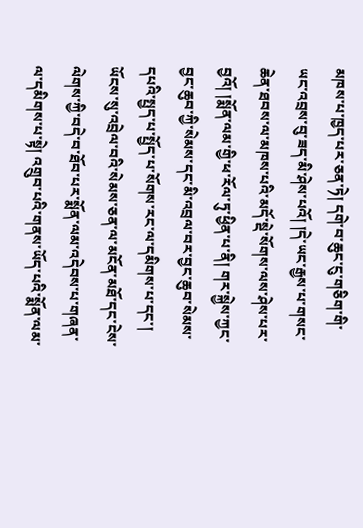མཁས་པ་ཁྱད་པར་ཅན་ཏེ། དགེ་བ་ཆུང་ངུ་གཅིག་གི་ཡང་འབྲས་བུ་ཟད་མི་ཤེས་པའོ། །དེ་ཡང་རྒྱས་པ་གསང་ཆེན་ཐབས་ལ་མཁས་པའི་མདོ་སྡེ་སོགས་ལས་ཤེས་པར་བྱའོ། །སྨོན་ལམ་གྱི་ཕ་རོལ་ཏུ་ཕྱིན་པ་ནི། གར་སྐྱེས་ཀྱང་བྱང་ཆུབ་ཀྱི་སེམས་དང་མི་འབྲལ་བར་བྱང་ཆུབ་སེམས་དཔའི་སྤྱད་པ་སྤྱོད་པ་སོགས་རང་ལ་དམིགས་པ་དང་། ཡོངས་སུ་འབྲེལ་བའི་སེམས་ཅན་ལ་མངོན་མཐོ་དང་ངེས་ལེགས་ཀྱི་བདེ་བ་ཐོབ་པར་སྨོན་ལམ་འདེབས་པ་གཞན་ལ་དམིགས་པ་སྟེ། འགྲུབ་པའི་གནས་ཡོད་པའི་སྨོན་ལམ་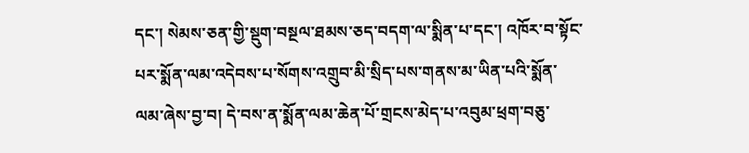དང་། སེམས་ཅན་གྱི་སྡུག་བསྔལ་ཐམས་ཅད་བདག་ལ་སྨིན་པ་དང་། འཁོར་བ་སྟོང་པར་སྨོན་ལམ་འདེབས་པ་སོགས་འགྲུབ་མི་སྲིད་པས་གནས་མ་ཡིན་པའི་སྨོན་ལམ་ཞེས་བྱ་བ། དེ་བས་ན་སྨོན་ལམ་ཆེན་པོ་གྲངས་མེད་པ་འབུམ་ཕྲག་བཅུ་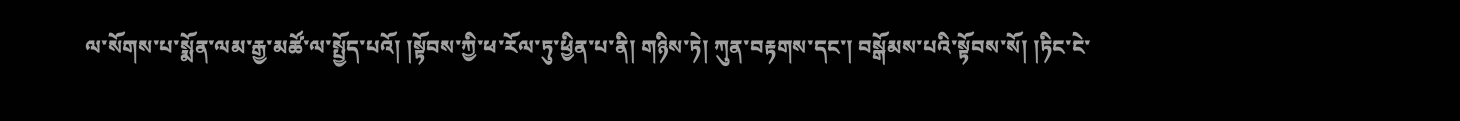ལ་སོགས་པ་སྨོན་ལམ་རྒྱ་མཚོ་ལ་སྤྱོད་པའོ། །སྟོབས་ཀྱི་ཕ་རོལ་ཏུ་ཕྱིན་པ་ནི། གཉིས་ཏེ། ཀུན་བརྟགས་དང་། བསྒོམས་པའི་སྟོབས་སོ། །ཏིང་ངེ་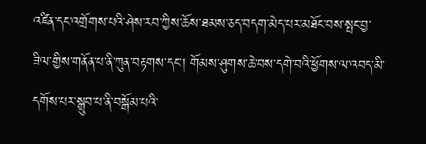འཛིན་དང་འགྲོགས་པའི་ཤེས་རབ་ཀྱིས་ཆོས་ཐམས་ཅད་བདག་མེད་པར་མཐོང་བས་སྤང་བྱ་ཟིལ་གྱིས་གནོན་པ་ནི་ཀུན་བརྟགས་དང་། གོམས་ཤུགས་ཆེ་བས་དགེ་བའི་ཕྱོགས་ལ་འབད་མི་དགོས་པར་སྒྲུབ་པ་ནི་བསྒོམ་པའི་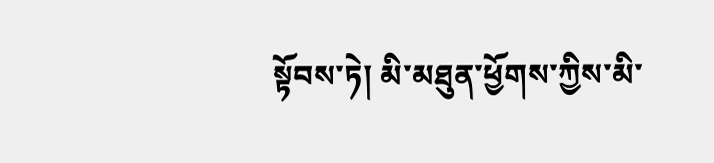སྟོབས་ཏེ། མི་མཐུན་ཕྱོགས་ཀྱིས་མི་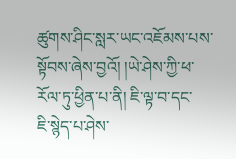ཚུགས་ཤིང་སླར་ཡང་འཇོམས་པས་སྟོབས་ཞེས་བྱའོ། །ཡེ་ཤེས་ཀྱི་ཕ་རོལ་ཏུ་ཕྱིན་པ་ནི། ཇི་ལྟ་བ་དང་
ཇི་སྙེད་པ་ཤེས་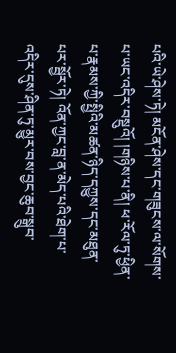པའི་ཡེ་ཤེས་ཏེ། མངོན་ཤེས་དང་གཟུངས་ལ་སོགས་པ་ཡང་འདིར་བསྡུའོ། །གཉིས་པ་ནི། ཕ་རོལ་ཏུ་ཕྱིན་པ་རྣམས་ཀྱི་སྤྱིའི་མཚན་ཉིད་དཀྱུས་དང་མཐུན་པར་སྦྱོར་ཏེ། འོན་ཀྱང་བླ་ན་མེད་པའི་ཐེག་པ་འདིར་དུས་ཤིན་ཏུ་མྱུར་བས་བྱང་ཆུབ་སྒྲུབ་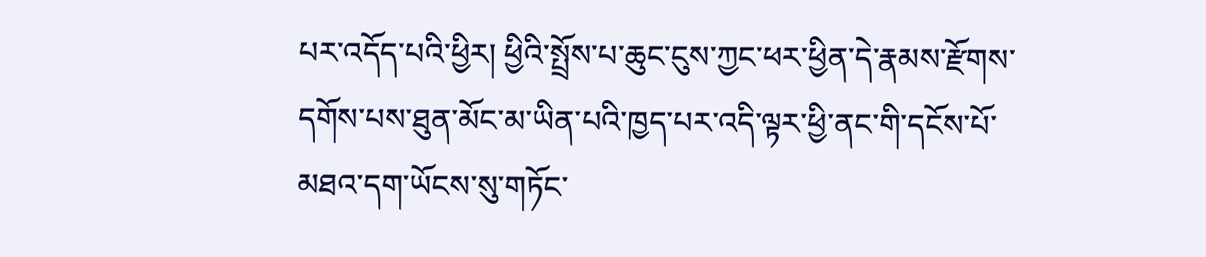པར་འདོད་པའི་ཕྱིར། ཕྱིའི་སྤྲོས་པ་ཆུང་ངུས་ཀྱང་ཕར་ཕྱིན་དེ་རྣམས་རྫོགས་དགོས་པས་ཐུན་མོང་མ་ཡིན་པའི་ཁྱད་པར་འདི་ལྟར་ཕྱི་ནང་གི་དངོས་པོ་མཐའ་དག་ཡོངས་སུ་གཏོང་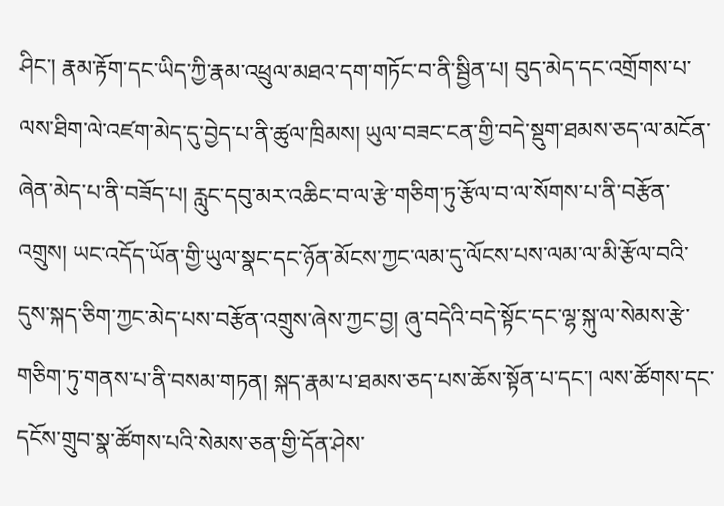ཤིང་། རྣམ་རྟོག་དང་ཡིད་ཀྱི་རྣམ་འཕྲུལ་མཐའ་དག་གཏོང་བ་ནི་སྦྱིན་པ། བུད་མེད་དང་འགྲོགས་པ་ལས་ཐིག་ལེ་འཛག་མེད་དུ་བྱེད་པ་ནི་ཚུལ་ཁྲིམས། ཡུལ་བཟང་ངན་གྱི་བདེ་སྡུག་ཐམས་ཅད་ལ་མངོན་ཞེན་མེད་པ་ནི་བཟོད་པ། རླུང་དབུ་མར་འཆིང་བ་ལ་རྩེ་གཅིག་ཏུ་རྩོལ་བ་ལ་སོགས་པ་ནི་བརྩོན་འགྲུས། ཡང་འདོད་ཡོན་གྱི་ཡུལ་སྣང་དང་ཉོན་མོངས་ཀྱང་ལམ་དུ་ལོངས་པས་ལམ་ལ་མི་རྩོལ་བའི་དུས་སྐད་ཅིག་ཀྱང་མེད་པས་བརྩོན་འགྲུས་ཞེས་ཀྱང་བྱ། ཞུ་བདེའི་བདེ་སྟོང་དང་ལྷ་སྐུ་ལ་སེམས་རྩེ་གཅིག་ཏུ་གནས་པ་ནི་བསམ་གཏན། སྐད་རྣམ་པ་ཐམས་ཅད་པས་ཆོས་སྟོན་པ་དང་། ལས་ཚོགས་དང་དངོས་གྲུབ་སྣ་ཚོགས་པའི་སེམས་ཅན་གྱི་དོན་ཤེས་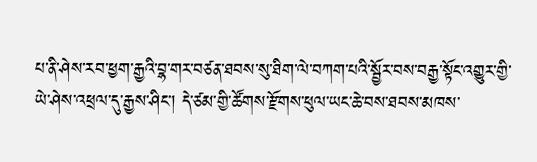པ་ནི་ཤེས་རབ་ཕྱག་རྒྱའི་བྷ་གར་བཙན་ཐབས་སུ་ཐིག་ལེ་བཀག་པའི་སྦྱོར་བས་བརྒྱ་སྟོང་འགྱུར་གྱི་ཡེ་ཤེས་འཕྲལ་དུ་རྒྱས་ཤིང་། དེ་ཙམ་གྱི་ཚོགས་རྫོགས་ཕུལ་ཡང་ཆེ་བས་ཐབས་མཁས་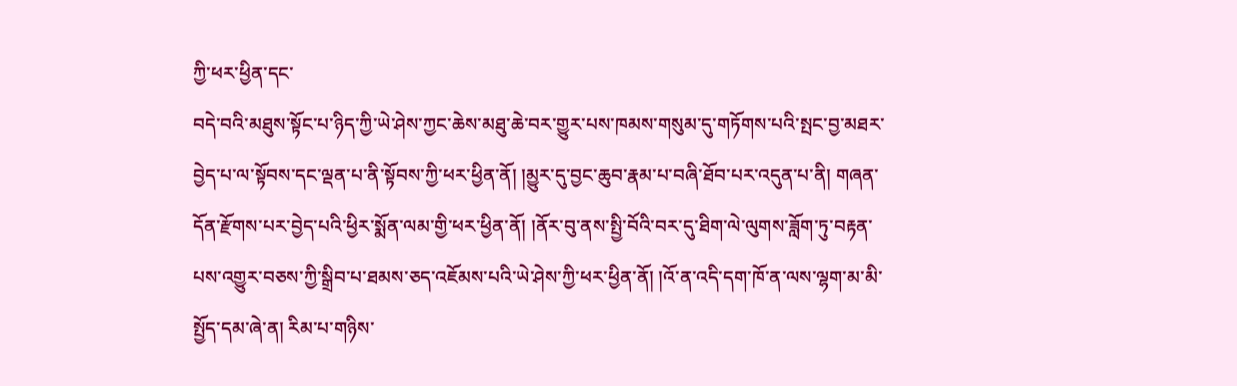ཀྱི་ཕར་ཕྱིན་དང་
བདེ་བའི་མཐུས་སྟོང་པ་ཉིད་ཀྱི་ཡེ་ཤེས་ཀྱང་ཆེས་མཐུ་ཆེ་བར་གྱུར་པས་ཁམས་གསུམ་དུ་གཏོགས་པའི་སྤང་བྱ་མཐར་བྱེད་པ་ལ་སྟོབས་དང་ལྡན་པ་ནི་སྟོབས་ཀྱི་ཕར་ཕྱིན་ནོ། །མྱུར་དུ་བྱང་ཆུབ་རྣམ་པ་བཞི་ཐོབ་པར་འདུན་པ་ནི། གཞན་དོན་རྫོགས་པར་བྱེད་པའི་ཕྱིར་སྨོན་ལམ་གྱི་ཕར་ཕྱིན་ནོ། །ནོར་བུ་ནས་སྤྱི་བོའི་བར་དུ་ཐིག་ལེ་ལུགས་ཟློག་ཏུ་བརྟན་པས་འགྱུར་བཅས་ཀྱི་སྒྲིབ་པ་ཐམས་ཅད་འཇོམས་པའི་ཡེ་ཤེས་ཀྱི་ཕར་ཕྱིན་ནོ། །འོ་ན་འདི་དག་ཁོ་ན་ལས་ལྷག་མ་མི་སྤྱོད་དམ་ཞེ་ན། རིམ་པ་གཉིས་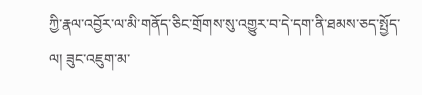ཀྱི་རྣལ་འབྱོར་ལ་མི་གནོད་ཅིང་གྲོགས་སུ་འགྱུར་བ་དེ་དག་ནི་ཐམས་ཅད་སྤྱོད་ལ། ཟུང་འཇུག་མ་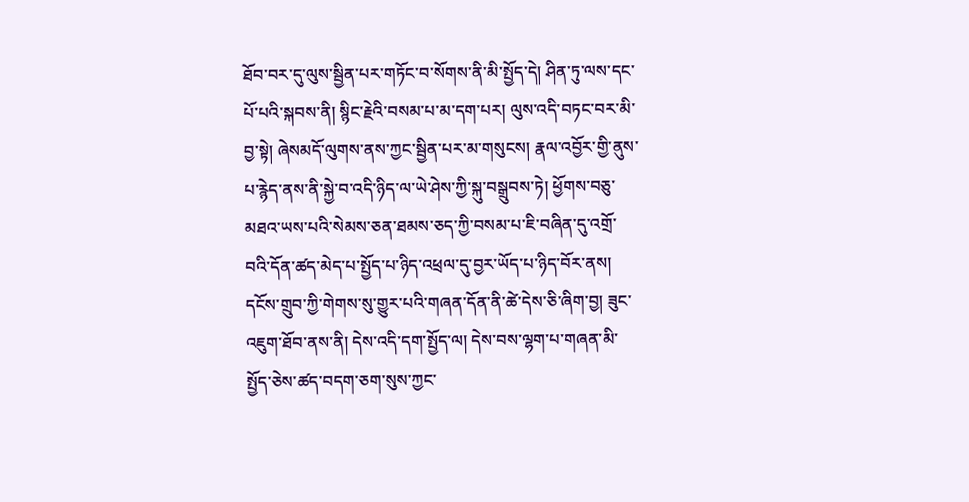ཐོབ་བར་དུ་ལུས་སྦྱིན་པར་གཏོང་བ་སོགས་ནི་མི་སྤྱོད་དེ། ཤིན་ཏུ་ལས་དང་པོ་པའི་སྐབས་ནི། སྙིང་རྗེའི་བསམ་པ་མ་དག་པར། ལུས་འདི་བཏང་བར་མི་བྱ་སྟེ། ཞེསམདོ་ལུགས་ནས་ཀྱང་སྦྱིན་པར་མ་གསུངས། རྣལ་འབྱོར་གྱི་ནུས་པ་རྙེད་ནས་ནི་སྐྱེ་བ་འདི་ཉིད་ལ་ཡེ་ཤེས་ཀྱི་སྐུ་བསྒྲུབས་ཏེ། ཕྱོགས་བཅུ་མཐའ་ཡས་པའི་སེམས་ཅན་ཐམས་ཅད་ཀྱི་བསམ་པ་ཇི་བཞིན་དུ་འགྲོ་བའི་དོན་ཚད་མེད་པ་སྤྱོད་པ་ཉིད་འཕྲལ་དུ་བྱར་ཡོད་པ་ཉིད་བོར་ནས། དངོས་གྲུབ་ཀྱི་གེགས་སུ་གྱུར་པའི་གཞན་དོན་ནི་ཚེ་དེས་ཅི་ཞིག་བྱ། ཟུང་འཇུག་ཐོབ་ནས་ནི། དེས་འདི་དག་སྤྱོད་ལ། དེས་བས་ལྷག་པ་གཞན་མི་སྤྱོད་ཅེས་ཚད་བདག་ཅག་སུས་ཀྱང་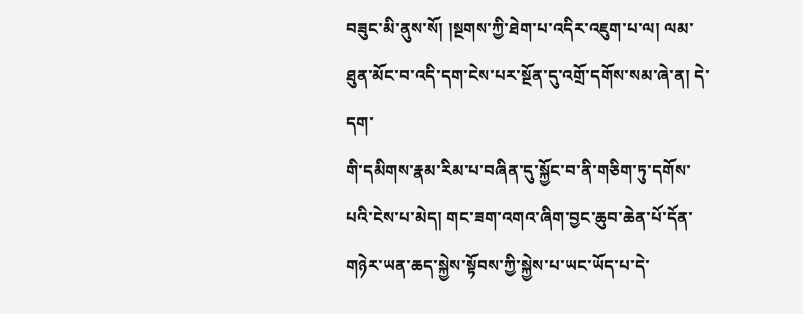བཟུང་མི་ནུས་སོ། །སྔགས་ཀྱི་ཐེག་པ་འདིར་འཇུག་པ་ལ། ལམ་ཐུན་མོང་བ་འདི་དག་ངེས་པར་སྔོན་དུ་འགྲོ་དགོས་སམ་ཞེ་ན། དེ་དག་
གི་དམིགས་རྣམ་རིམ་པ་བཞིན་དུ་སྐྱོང་བ་ནི་གཅིག་ཏུ་དགོས་པའི་ངེས་པ་མེད། གང་ཟག་འགའ་ཞིག་བྱང་ཆུབ་ཆེན་པོ་དོན་གཉེར་ཡན་ཆད་སྐྱེས་སྟོབས་ཀྱི་སྐྱེས་པ་ཡང་ཡོད་པ་དེ་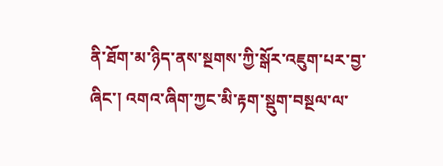ནི་ཐོག་མ་ཉིད་ནས་སྔགས་ཀྱི་སྒོར་འཇུག་པར་བྱ་ཞིང་། འགའ་ཞིག་ཀྱང་མི་རྟག་སྡུག་བསྔལ་ལ་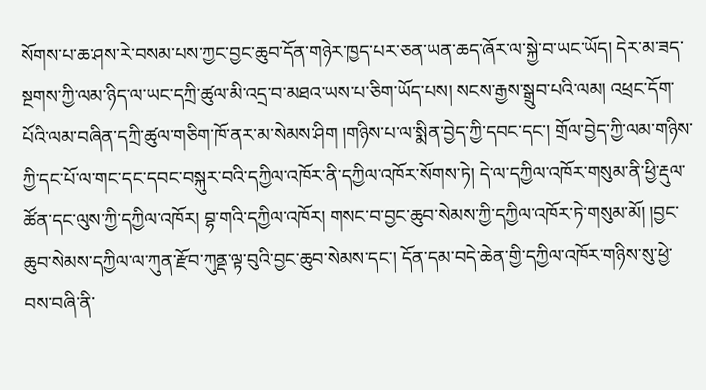སོགས་པ་ཆ་ཤས་རེ་བསམ་པས་ཀྱང་བྱང་ཆུབ་དོན་གཉེར་ཁྱད་པར་ཅན་ཡན་ཆད་ཞོར་ལ་སྐྱེ་བ་ཡང་ཡོད། དེར་མ་ཟད་སྔགས་ཀྱི་ལམ་ཉིད་ལ་ཡང་དཀྲི་ཚུལ་མི་འདྲ་བ་མཐའ་ཡས་པ་ཅིག་ཡོད་པས། སངས་རྒྱས་སྒྲུབ་པའི་ལམ། འཕྲང་དོག་པོའི་ལམ་བཞིན་དཀྲི་ཚུལ་གཅིག་ཁོ་ནར་མ་སེམས་ཤིག །གཉིས་པ་ལ་སྨིན་བྱེད་ཀྱི་དབང་དང་། གྲོལ་བྱེད་ཀྱི་ལམ་གཉིས་ཀྱི་དང་པོ་ལ་གང་དང་དབང་བསྐུར་བའི་དཀྱིལ་འཁོར་ནི་དཀྱིལ་འཁོར་སོགས་ཏེ། དེ་ལ་དཀྱིལ་འཁོར་གསུམ་ནི་ཕྱི་རྡུལ་ཚོན་དང་ལུས་ཀྱི་དཀྱིལ་འཁོར། བྷ་གའི་དཀྱིལ་འཁོར། གསང་བ་བྱང་ཆུབ་སེམས་ཀྱི་དཀྱིལ་འཁོར་ཏེ་གསུམ་མོ། །བྱང་ཆུབ་སེམས་དཀྱིལ་ལ་ཀུན་རྫོབ་ཀུནྡ་ལྟ་བུའི་བྱང་ཆུབ་སེམས་དང་། དོན་དམ་བདེ་ཆེན་གྱི་དཀྱིལ་འཁོར་གཉིས་སུ་ཕྱེ་བས་བཞི་ནི་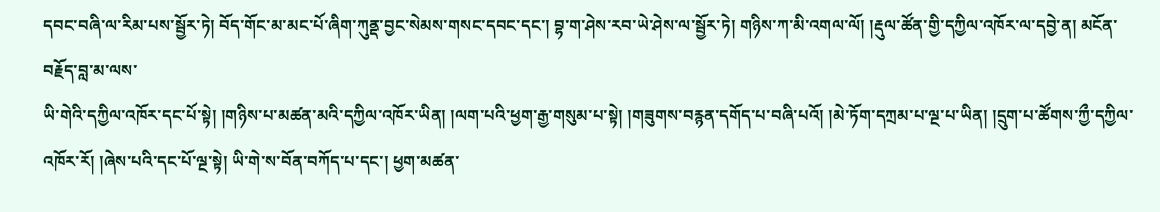དབང་བཞི་ལ་རིམ་པས་སྦྱོར་ཏེ། བོད་གོང་མ་མང་པོ་ཞིག་ཀུནྡ་བྱང་སེམས་གསང་དབང་དང་། བྷ་ག་ཤེས་རབ་ཡེ་ཤེས་ལ་སྦྱོར་ཏེ། གཉིས་ཀ་མི་འགལ་ལོ། །རྡུལ་ཚོན་གྱི་དཀྱིལ་འཁོར་ལ་དབྱེ་ན། མངོན་བརྗོད་བླ་མ་ལས་
ཡི་གེའི་དཀྱིལ་འཁོར་དང་པོ་སྟེ། །གཉིས་པ་མཚན་མའི་དཀྱིལ་འཁོར་ཡིན། །ལག་པའི་ཕྱག་རྒྱ་གསུམ་པ་སྟེ། །གཟུགས་བརྙན་དགོད་པ་བཞི་པའོ། །མེ་ཏོག་དཀྲམ་པ་ལྔ་པ་ཡིན། །དྲུག་པ་ཚོགས་ཀྱྀ་དཀྱིལ་འཁོར་རོ། །ཞེས་པའི་དང་པོ་ལྔ་སྟེ། ཡི་གེ་ས་བོན་བཀོད་པ་དང་། ཕྱག་མཚན་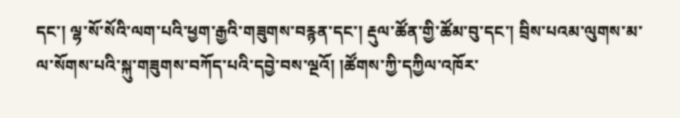དང་། ལྷ་སོ་སོའི་ལག་པའི་ཕྱག་རྒྱའི་གཟུགས་བརྙན་དང་། རྡུལ་ཚོན་གྱི་ཚོམ་བུ་དང་། བྲིས་པའམ་ལུགས་མ་ལ་སོགས་པའི་སྐུ་གཟུགས་བཀོད་པའི་དབྱེ་བས་ལྔའོ། །ཚོགས་ཀྱི་དཀྱིལ་འཁོར་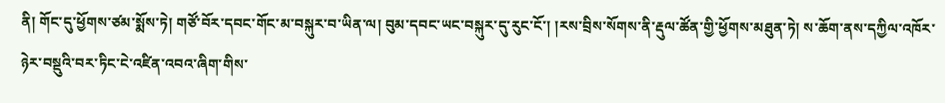ནི། གོང་དུ་ཕྱོགས་ཙམ་སྨོས་ཏེ། གཙོ་བོར་དབང་གོང་མ་བསྐུར་བ་ཡིན་ལ། བུམ་དབང་ཡང་བསྐུར་དུ་རུང་ངོ་། །རས་བྲིས་སོགས་ནི་རྡུལ་ཚོན་གྱི་ཕྱོགས་མཐུན་ཏེ། ས་ཆོག་ནས་དཀྱིལ་འཁོར་ཉེར་བསྡུའི་བར་ཏིང་ངེ་འཛིན་འབའ་ཞིག་གིས་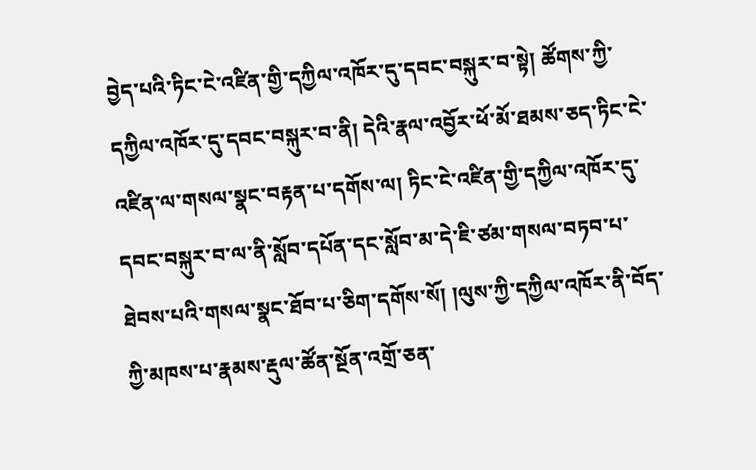བྱེད་པའི་ཏིང་ངེ་འཛིན་གྱི་དཀྱིལ་འཁོར་དུ་དབང་བསྐུར་བ་སྟེ། ཚོགས་ཀྱི་དཀྱིལ་འཁོར་དུ་དབང་བསྐུར་བ་ནི། དེའི་རྣལ་འབྱོར་ཕོ་མོ་ཐམས་ཅད་ཏིང་ངེ་འཛིན་ལ་གསལ་སྣང་བརྟན་པ་དགོས་ལ། ཏིང་ངེ་འཛིན་གྱི་དཀྱིལ་འཁོར་དུ་དབང་བསྐུར་བ་ལ་ནི་སློབ་དཔོན་དང་སློབ་མ་དེ་ཇི་ཙམ་གསལ་བཏབ་པ་ཐེབས་པའི་གསལ་སྣང་ཐོབ་པ་ཅིག་དགོས་སོ། །ལུས་ཀྱི་དཀྱིལ་འཁོར་ནི་བོད་ཀྱི་མཁས་པ་རྣམས་རྡུལ་ཚོན་སྔོན་འགྲོ་ཅན་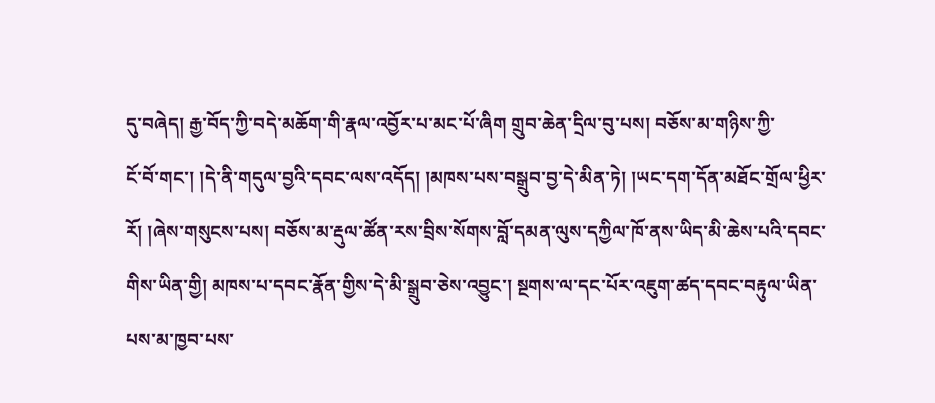དུ་བཞེད། རྒྱ་བོད་ཀྱི་བདེ་མཆོག་གི་རྣལ་འབྱོར་པ་མང་པོ་ཞིག གྲུབ་ཆེན་དྲིལ་བུ་པས། བཅོས་མ་གཉིས་ཀྱི་
ངོ་བོ་གང་། །དེ་ནི་གདུལ་བྱའི་དབང་ལས་འདོད། །མཁས་པས་བསྒྲུབ་བྱ་དེ་མིན་ཏེ། །ཡང་དག་དོན་མཐོང་གྲོལ་ཕྱིར་རོ། །ཞེས་གསུངས་པས། བཅོས་མ་རྡུལ་ཚོན་རས་བྲིས་སོགས་བློ་དམན་ལུས་དཀྱིལ་ཁོ་ནས་ཡིད་མི་ཆེས་པའི་དབང་གིས་ཡིན་གྱི། མཁས་པ་དབང་རྣོན་གྱིས་དེ་མི་སྒྲུབ་ཅེས་འབྱུང་། སྔགས་ལ་དང་པོར་འཇུག་ཚད་དབང་བརྟུལ་ཡིན་པས་མ་ཁྱབ་པས་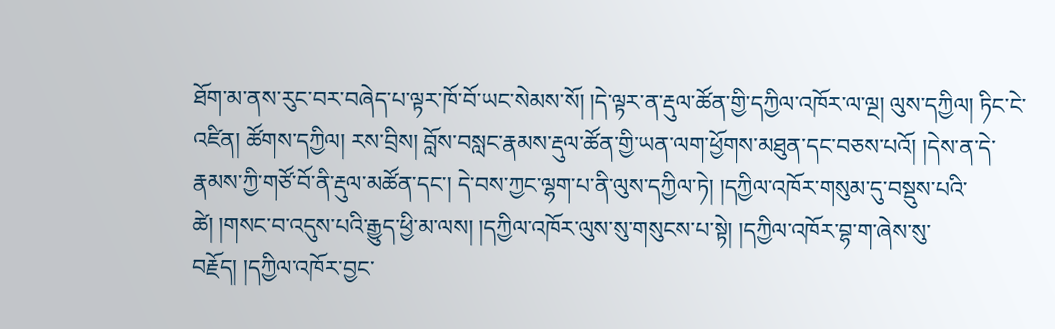ཐོག་མ་ནས་རུང་བར་བཞེད་པ་ལྟར་ཁོ་བོ་ཡང་སེམས་སོ། །དེ་ལྟར་ན་རྡུལ་ཚོན་གྱི་དཀྱིལ་འཁོར་ལ་ལྔ། ལུས་དཀྱིལ། ཏིང་ངེ་འཛིན། ཚོགས་དཀྱིལ། རས་བྲིས། བློས་བསླང་རྣམས་རྡུལ་ཚོན་གྱི་ཡན་ལག་ཕྱོགས་མཐུན་དང་བཅས་པའོ། །དེས་ན་དེ་རྣམས་ཀྱི་གཙོ་བོ་ནི་རྡུལ་མཚོན་དང་། དེ་བས་ཀྱང་ལྷག་པ་ནི་ལུས་དཀྱིལ་ཏེ། །དཀྱིལ་འཁོར་གསུམ་དུ་བསྡུས་པའི་ཚེ། །གསང་བ་འདུས་པའི་རྒྱུད་ཕྱི་མ་ལས། །དཀྱིལ་འཁོར་ལུས་སུ་གསུངས་པ་སྟེ། །དཀྱིལ་འཁོར་བྷ་ག་ཞེས་སུ་བརྗོད། །དཀྱིལ་འཁོར་བྱང་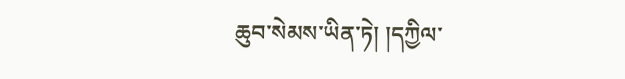ཆུབ་སེམས་ཡིན་ཏེ། །དཀྱིལ་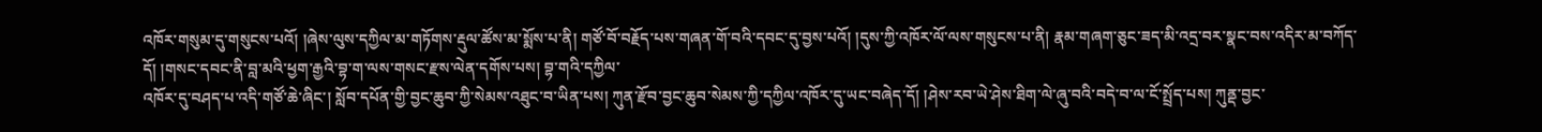འཁོར་གསུམ་དུ་གསུངས་པའོ། །ཞེས་ལུས་དཀྱིལ་མ་གཏོགས་རྡུལ་ཚོས་མ་སྨོས་པ་ནི། གཙོ་བོ་བརྗོད་པས་གཞན་གོ་བའི་དབང་དུ་བྱས་པའོ། །དུས་ཀྱི་འཁོར་ལོ་ལས་གསུངས་པ་ནི། རྣམ་གཞག་ཅུང་ཟད་མི་འདྲ་བར་སྣང་བས་འདིར་མ་བཀོད་དོ། །གསང་དབང་ནི་བླ་མའི་ཕྱག་རྒྱའི་བྷ་ག་ལས་གསང་རྫས་ལེན་དགོས་པས། བྷ་གའི་དཀྱིལ་
འཁོར་དུ་བཤད་པ་འདི་གཙོ་ཆེ་ཞིང་། སློབ་དཔོན་གྱི་བྱང་ཆུབ་ཀྱི་སེམས་འཐུང་བ་ཡིན་པས། ཀུན་རྫོབ་བྱང་ཆུབ་སེམས་ཀྱི་དཀྱིལ་འཁོར་དུ་ཡང་བཞེད་དོ། །ཤེས་རབ་ཡེ་ཤེས་ཐིག་ལེ་ཞུ་བའི་བདེ་བ་ལ་ངོ་སྤྲོད་པས། ཀུནྡ་བྱང་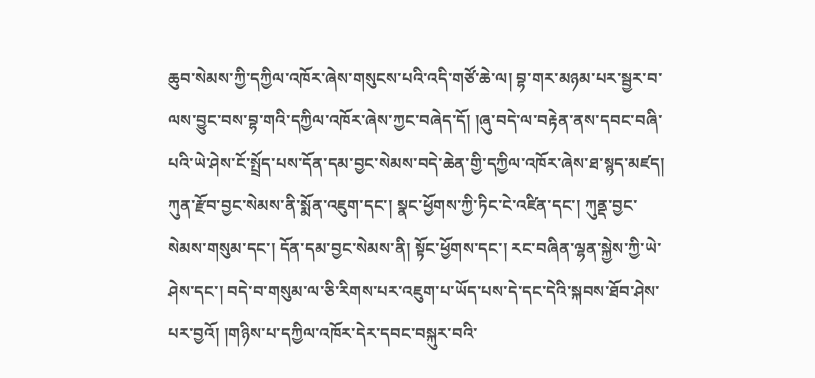ཆུབ་སེམས་ཀྱི་དཀྱིལ་འཁོར་ཞེས་གསུངས་པའི་འདི་གཙོ་ཆེ་ལ། བྷ་གར་མཉམ་པར་སྦྱར་བ་ལས་བྱུང་བས་བྷ་གའི་དཀྱིལ་འཁོར་ཞེས་ཀྱང་བཞེད་དོ། །ཞུ་བདེ་ལ་བརྟེན་ནས་དབང་བཞི་པའི་ཡེ་ཤེས་ངོ་སྤྲོད་པས་དོན་དམ་བྱང་སེམས་བདེ་ཆེན་གྱི་དཀྱིལ་འཁོར་ཞེས་ཐ་སྙད་མཛད། ཀུན་རྫོབ་བྱང་སེམས་ནི་སྨོན་འཇུག་དང་། སྣང་ཕྱོགས་ཀྱི་ཏིང་ངེ་འཛིན་དང་། ཀུནྡ་བྱང་སེམས་གསུམ་དང་། དོན་དམ་བྱང་སེམས་ནི། སྟོང་ཕྱོགས་དང་། རང་བཞིན་ལྷན་སྐྱེས་ཀྱི་ཡེ་ཤེས་དང་། བདེ་བ་གསུམ་ལ་ཅི་རིགས་པར་འཇུག་པ་ཡོད་པས་དེ་དང་དེའི་སྐབས་ཐོབ་ཤེས་པར་བྱའོ། །གཉིས་པ་དཀྱིལ་འཁོར་དེར་དབང་བསྐུར་བའི་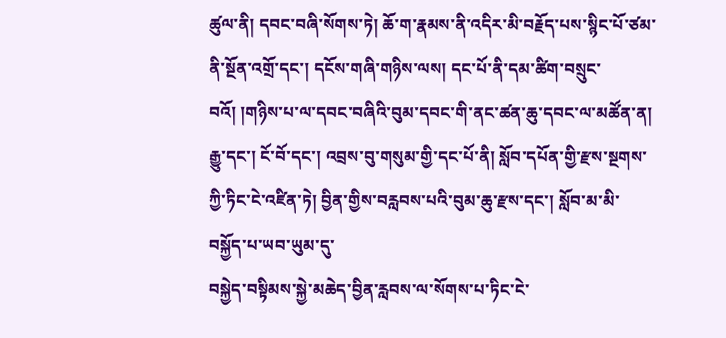ཚུལ་ནི། དབང་བཞི་སོགས་ཏེ། ཆོ་ག་རྣམས་ནི་འདིར་མི་བརྗོད་པས་སྙིང་པོ་ཙམ་ནི་སྔོན་འགྲོ་དང་། དངོས་གཞི་གཉིས་ལས། དང་པོ་ནི་དམ་ཚིག་བསྲུང་བའོ། །གཉིས་པ་ལ་དབང་བཞིའི་བུམ་དབང་གི་ནང་ཚན་ཆུ་དབང་ལ་མཚོན་ན། རྒྱུ་དང་། ངོ་བོ་དང་། འབྲས་བུ་གསུམ་གྱི་དང་པོ་ནི། སློབ་དཔོན་གྱི་རྫས་སྔགས་ཀྱི་ཏིང་ངེ་འཛིན་ཏེ། བྱིན་གྱིས་བརླབས་པའི་བུམ་ཆུ་རྫས་དང་། སློབ་མ་མི་བསྐྱོད་པ་ཡབ་ཡུམ་དུ་
བསྐྱེད་བསྟིམས་སྐྱེ་མཆེད་བྱིན་རླབས་ལ་སོགས་པ་ཏིང་ངེ་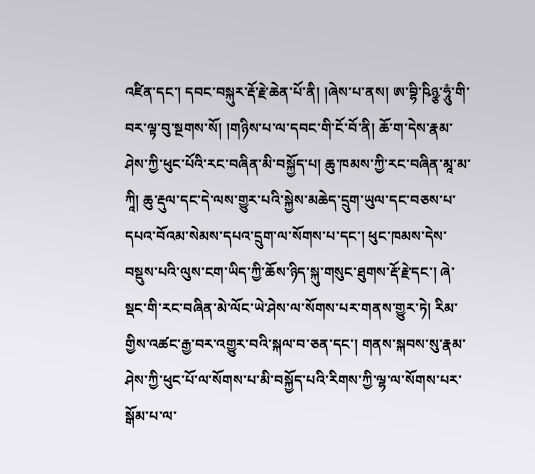འཛིན་དང་། དབང་བསྐུར་རྡོ་རྗེ་ཆེན་པོ་ནི། །ཞེས་པ་ནས། ཨ་བྷི་ཥིཉྩ་ཧཱུཾ་གི་བར་ལྟ་བུ་སྔགས་སོ། །གཉིས་པ་ལ་དབང་གི་ངོ་བོ་ནི། ཆོ་ག་དེས་རྣམ་ཤེས་ཀྱི་ཕུང་པོའི་རང་བཞིན་མི་བསྐྱོད་པ། ཆུ་ཁམས་ཀྱི་རང་བཞིན་མཱ་མ་ཀཱི། ཆུ་རྡུལ་དང་དེ་ལས་གྱུར་པའི་སྐྱེས་མཆེད་དྲུག་ཡུལ་དང་བཅས་པ་དཔའ་བོའམ་སེམས་དཔའ་དྲུག་ལ་སོགས་པ་དང་། ཕུང་ཁམས་དེས་བསྡུས་པའི་ལུས་ངག་ཡིད་ཀྱི་ཆོས་ཉིད་སྐུ་གསུང་ཐུགས་རྡོ་རྗེ་དང་། ཞེ་སྡང་གི་རང་བཞིན་མེ་ལོང་ཡེ་ཤེས་ལ་སོགས་པར་གནས་གྱུར་ཏེ། རིམ་གྱིས་འཚང་རྒྱ་བར་འགྱུར་བའི་སྐལ་བ་ཅན་དང་། གནས་སྐབས་སུ་རྣམ་ཤེས་ཀྱི་ཕུང་པོ་ལ་སོགས་པ་མི་བསྐྱོད་པའི་རིགས་ཀྱི་ལྷ་ལ་སོགས་པར་སྒོམ་པ་ལ་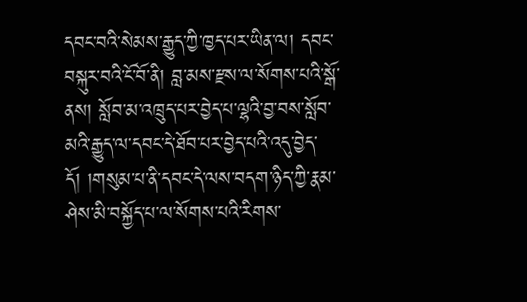དབང་བའི་སེམས་རྒྱུད་ཀྱི་ཁྱད་པར་ཡིན་ལ། དབང་བསྐུར་བའི་ངོ་བོ་ནི། བླ་མས་རྫས་ལ་སོགས་པའི་སྒོ་ནས། སློབ་མ་འཁྲུད་པར་བྱེད་པ་ལྷའི་བྱ་བས་སློབ་མའི་རྒྱུད་ལ་དབང་དེ་ཐོབ་པར་བྱེད་པའི་འདུ་བྱེད་དོ། །གསུམ་པ་ནི་དབང་དེ་ལས་བདག་ཉིད་ཀྱི་རྣམ་ཤེས་མི་བསྐྱོད་པ་ལ་སོགས་པའི་རིགས་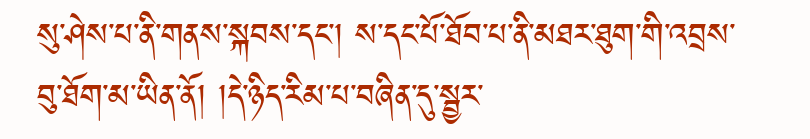སུ་ཤེས་པ་ནི་གནས་སྐབས་དང་། ས་དང་པོ་ཐོབ་པ་ནི་མཐར་ཐུག་གི་འབྲས་བུ་ཐོག་མ་ཡིན་ནོ། །དེ་ཉིད་རིམ་པ་བཞིན་དུ་སྦྱར་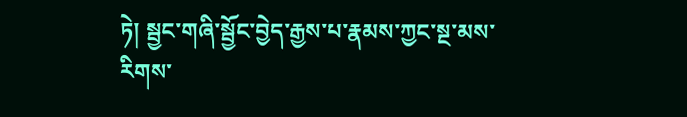ཏེ། སྦྱང་གཞི་སྦྱོང་བྱེད་རྒྱས་པ་རྣམས་ཀྱང་སྔ་མས་རིགས་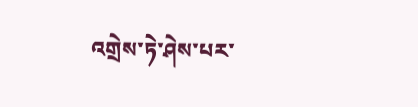འགྲེས་ཏེ་ཤེས་པར་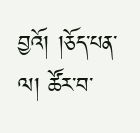བྱའོ། །ཅོད་པན་ལ། ཚོར་བ་